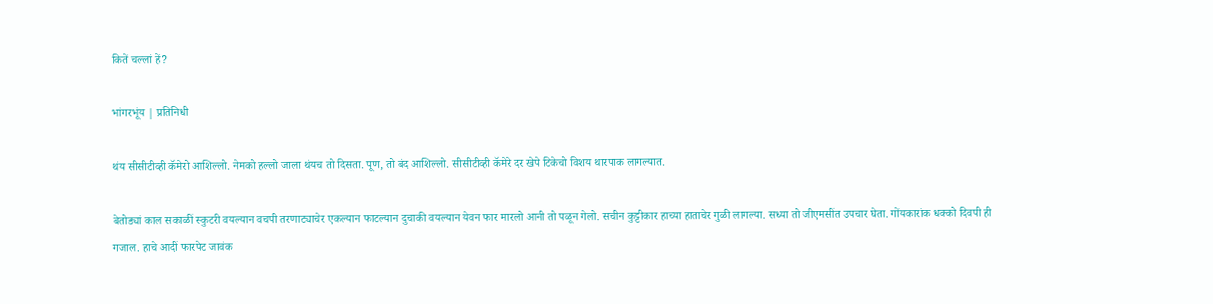कितें चल्लां हें?

भांगरभूंय | प्रतिनिधी

थंय सीसीटीव्ही कॅमेरो आशिल्लो. नेमको हल्लो जाला थंयच तो दिसता. पूण, तो बंद आशिल्लो. सीसीटीव्ही कॅमेरे दर खेपे टिकेचो विशय थारपाक लागल्यात.

बेतोड्यां काल सकाळीं स्कुटरी वयल्यान वचपी तरणाट्याचेर एकल्यान फाटल्यान दुचाकी वयल्यान येवन फार मारलो आनी तो पळून गेलो. सचीन कुट्टीकार हाच्या हाताचेर गुळी लागल्या. सध्या तो जीएमसींत उपचार घेता. गोंयकारांक धक्को दिवपी ही गजाल. हाचे आदीं फारपेट जावंक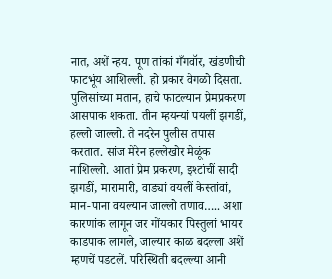नात, अशें न्हय. पूण तांकां गँगवॉर, खंडणीची फाटभूंय आशिल्ली. हो प्रकार वेगळो दिसता. पुलिसांच्या मतान, हाचे फाटल्यान प्रेमप्रकरण आसपाक शकता. तीन म्हयन्यां पयलीं झगडीं, हल्लो जाल्लो. ते नदरेन पुलीस तपास करतात. सांज मेरेन हल्लेखोर मेळूंक नाशिल्लो. आतां प्रेम प्रकरण, इश्टांचीं सादी झगडीं, मारामारी, वाड्यां वयलीं केस्तांवां, मान-पाना वयल्यान जाल्लो तणाव….. अशा कारणांक लागून जर गोंयकार पिस्तुलां भायर काडपाक लागले, जाल्यार काळ बदल्ला अशें म्हणचें पडटलें. परिस्थिती बदल्ल्या आनी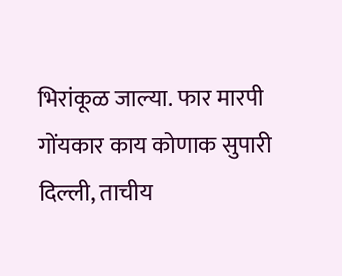भिरांकूळ जाल्या. फार मारपी गोंयकार काय कोणाक सुपारी दिल्ली, ताचीय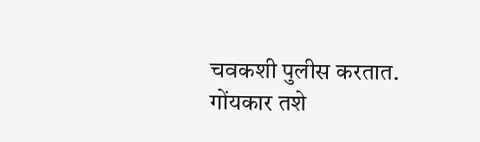चवकशी पुलीस करतात.
गोंयकार तशे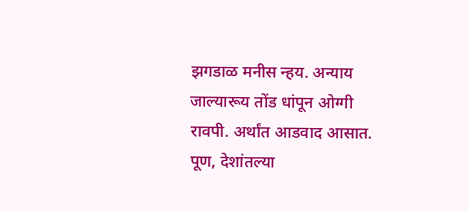झगडाळ मनीस न्हय. अन्याय जाल्यारूय तोंड धांपून ओग्गी रावपी. अर्थांत आडवाद आसात. पूण, देशांतल्या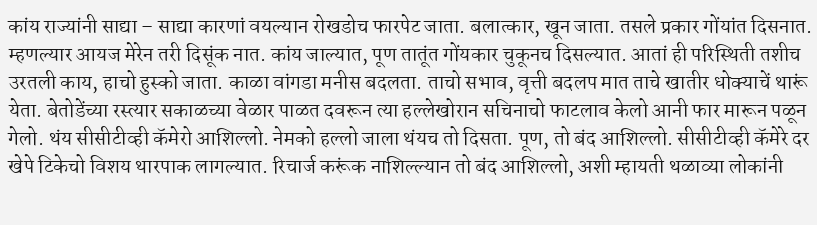कांय राज्यांनी साद्या – साद्या कारणां वयल्यान रोखडोच फारपेट जाता. बलात्कार, खून जाता. तसले प्रकार गोंयांत दिसनात. म्हणल्यार आयज मेरेन तरी दिसूंक नात. कांय जाल्यात, पूण तातूंत गोंयकार चुकूनच दिसल्यात. आतां ही परिस्थिती तशीच उरतली काय, हाचो हुस्को जाता. काळा वांगडा मनीस बदलता. ताचो सभाव, वृत्ती बदलप मात ताचे खातीर धोक्याचें थारूं येता. बेतोडेंच्या रस्त्यार सकाळच्या वेळार पाळत दवरून त्या हल्लेखोरान सचिनाचो फाटलाव केलो आनी फार मारून पळून गेलो. थंय सीसीटीव्ही कॅमेरो आशिल्लो. नेमको हल्लो जाला थंयच तो दिसता. पूण, तो बंद आशिल्लो. सीसीटीव्ही कॅमेरे दर खेपे टिकेचो विशय थारपाक लागल्यात. रिचार्ज करूंक नाशिल्ल्यान तो बंद आशिल्लो, अशी म्हायती थळाव्या लोकांनी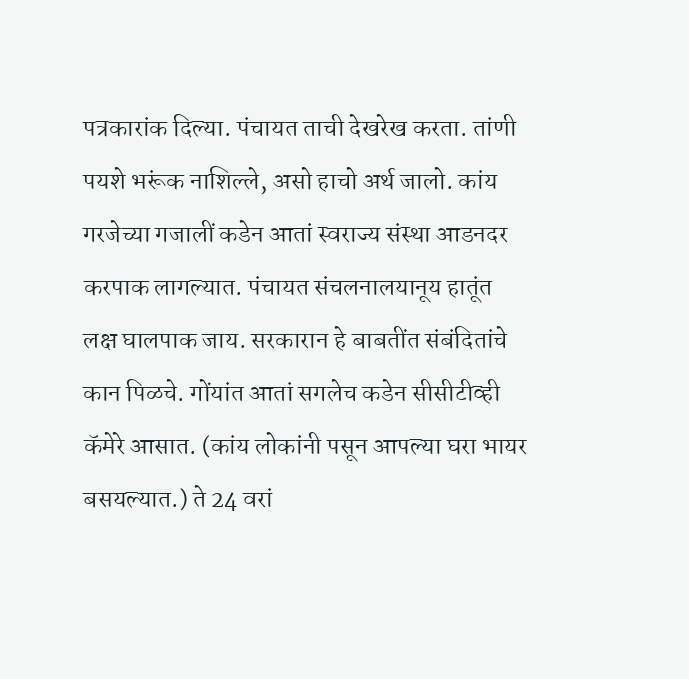पत्रकारांक दिल्या. पंचायत ताची देखरेख करता. तांणी पयशे भरूंक नाशिल्ले, असो हाचो अर्थ जालो. कांय गरजेच्या गजालीं कडेन आतां स्वराज्य संस्था आडनदर करपाक लागल्यात. पंचायत संचलनालयानूय हातूंत लक्ष घालपाक जाय. सरकारान हे बाबतींत संबंदितांचे कान पिळचे. गोंयांत आतां सगलेच कडेन सीसीटीव्ही कॅमेरे आसात. (कांय लोकांनी पसून आपल्या घरा भायर बसयल्यात.) ते 24 वरां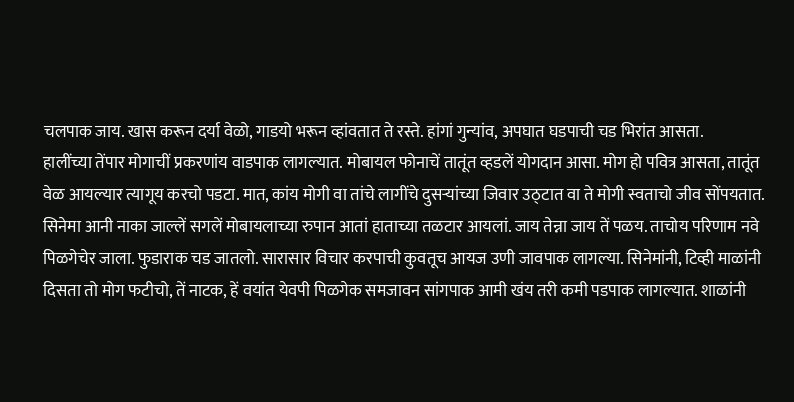चलपाक जाय. खास करून दर्या वेळो, गाडयो भरून व्हांवतात ते रस्ते. हांगां गुन्यांव, अपघात घडपाची चड भिरांत आसता.
हालींच्या तेंपार मोगाचीं प्रकरणांय वाडपाक लागल्यात. मोबायल फोनाचें तातूंत व्हडलें योगदान आसा. मोग हो पवित्र आसता, तातूंत वेळ आयल्यार त्यागूय करचो पडटा. मात, कांय मोगी वा तांचे लागींचे दुसऱ्यांच्या जिवार उठ्टात वा ते मोगी स्वताचो जीव सोंपयतात. सिनेमा आनी नाका जाल्लें सगलें मोबायलाच्या रुपान आतां हाताच्या तळटार आयलां. जाय तेन्ना जाय तें पळय. ताचोय परिणाम नवे पिळगेचेर जाला. फुडाराक चड जातलो. सारासार विचार करपाची कुवतूच आयज उणी जावपाक लागल्या. सिनेमांनी, टिव्ही माळांनी दिसता तो मोग फटीचो, तें नाटक, हें वयांत येवपी पिळगेक समजावन सांगपाक आमी खंय तरी कमी पडपाक लागल्यात. शाळांनी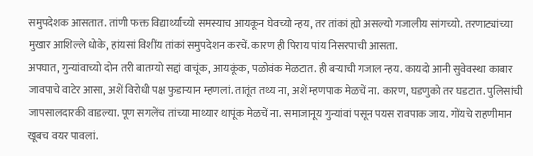समुपदेशक आसतात. तांणी फक्त विद्यार्थ्यांच्यो समस्याच आयकून घेवच्यो न्हय, तर तांकां ह्यो असल्यो गजालीय सांगच्यो. तरणाट्यांच्या मुखार आशिल्ले धोके, हांयसां विशींय तांकां समुपदेशन करचें. कारण ही पिराय पांय निसरपाची आसता.
अपघात, गुन्यांवाच्यो दोन तरी बातम्यो सद्दां वाचूंक, आयकूंक, पळोवंक मेळटात. ही बऱ्याची गजाल न्हय. कायदो आनी सुवेवस्था काबार जावपाचे वाटेर आसा, अशें विरोधी पक्ष फुडाऱ्यान म्हणलां. तातूंत तथ्य ना, अशें म्हणपाक मेळचें ना. कारण, घडणुको तर घडटात. पुलिसांची जापसालदारकी वाडल्या. पूण सगलेंच तांच्या माथ्यार थापूंक मेळचें ना. समाजानूय गुन्यांवां पसून पयस रावपाक जाय. गोंयचे राहणीमान खूबच वयर पावलां.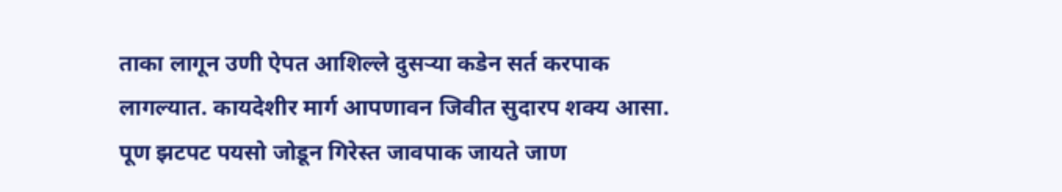ताका लागून उणी ऐपत आशिल्ले दुसऱ्या कडेन सर्त करपाक लागल्यात. कायदेशीर मार्ग आपणावन जिवीत सुदारप शक्य आसा. पूण झटपट पयसो जोडून गिरेस्त जावपाक जायते जाण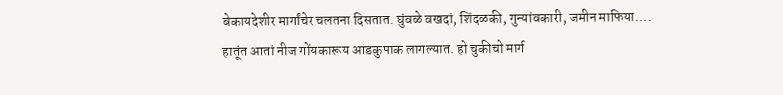बेकायदेशीर मार्गांचेर चलतना दिसतात. घुंवळे वखदां, शिंदळकी, गुन्यांवकारी, जमीन माफिया…. हातूंत आतां नीज गोंयकारूय आडकुपाक लागल्यात. हो चुकीचो मार्ग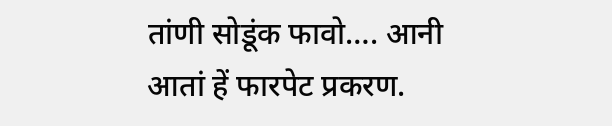तांणी सोडूंक फावो…. आनी आतां हें फारपेट प्रकरण.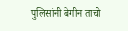पुलिसांनी बेगीन ताचो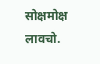सोक्षमोक्ष लावचो.